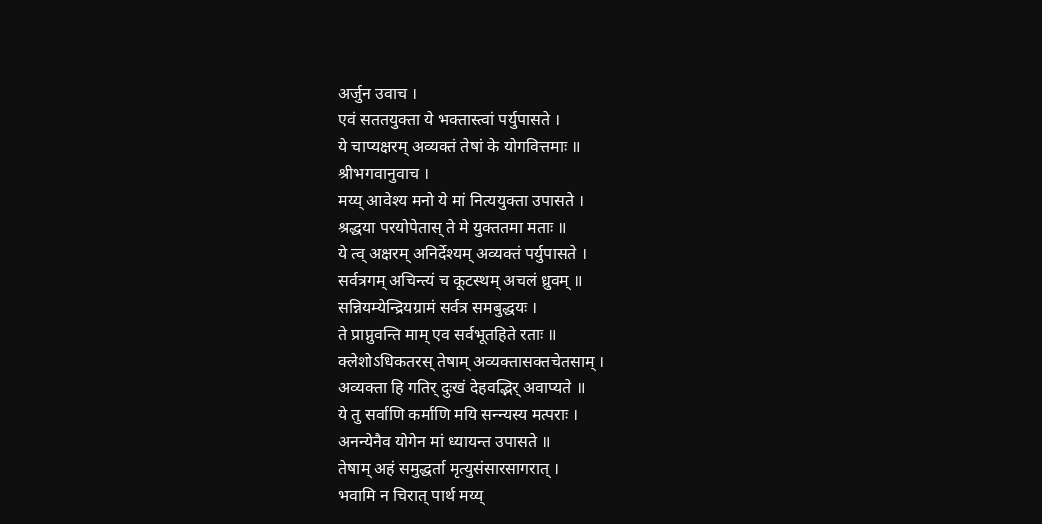अर्जुन उवाच ।
एवं सततयुक्ता ये भक्तास्त्वां पर्युपासते ।
ये चाप्यक्षरम् अव्यक्तं तेषां के योगवित्तमाः ॥
श्रीभगवानुवाच ।
मय्य् आवेश्य मनो ये मां नित्ययुक्ता उपासते ।
श्रद्धया परयोपेतास् ते मे युक्ततमा मताः ॥
ये त्व् अक्षरम् अनिर्देश्यम् अव्यक्तं पर्युपासते ।
सर्वत्रगम् अचिन्त्यं च कूटस्थम् अचलं ध्रुवम् ॥
सन्नियम्येन्द्रियग्रामं सर्वत्र समबुद्धयः ।
ते प्राप्नुवन्ति माम् एव सर्वभूतहिते रताः ॥
क्लेशोऽधिकतरस् तेषाम् अव्यक्तासक्तचेतसाम् ।
अव्यक्ता हि गतिर् दुःखं देहवद्भिर् अवाप्यते ॥
ये तु सर्वाणि कर्माणि मयि सन्न्यस्य मत्पराः ।
अनन्येनैव योगेन मां ध्यायन्त उपासते ॥
तेषाम् अहं समुद्धर्ता मृत्युसंसारसागरात् ।
भवामि न चिरात् पार्थ मय्य्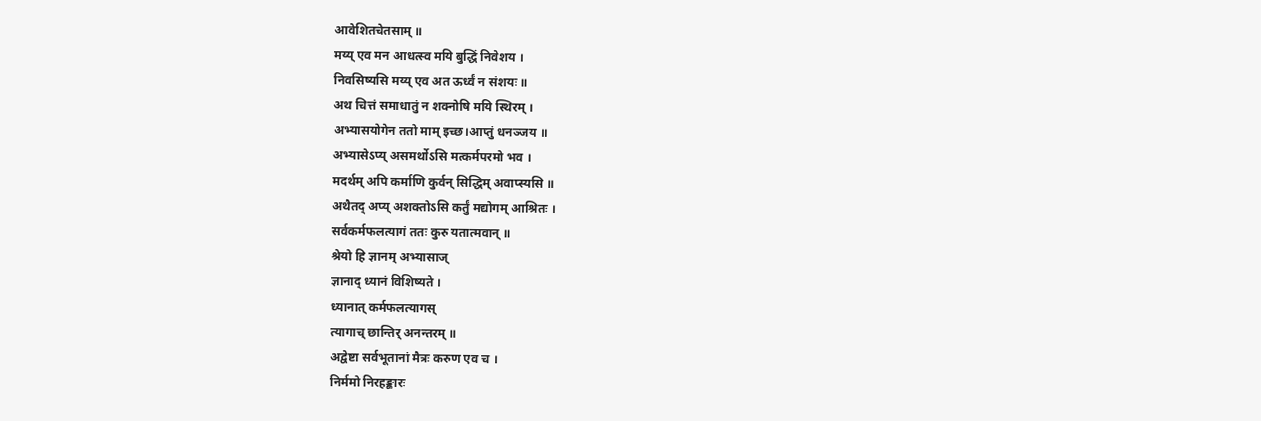आवेशितचेतसाम् ॥
मय्य् एव मन आधत्स्व मयि बुद्धिं निवेशय ।
निवसिष्यसि मय्य् एव अत ऊर्ध्वं न संशयः ॥
अथ चित्तं समाधातुं न शक्नोषि मयि स्थिरम् ।
अभ्यासयोगेन ततो माम् इच्छ।आप्तुं धनञ्जय ॥
अभ्यासेऽप्य् असमर्थोऽसि मत्कर्मपरमो भव ।
मदर्थम् अपि कर्माणि कुर्वन् सिद्धिम् अवाप्स्यसि ॥
अथैतद् अप्य् अशक्तोऽसि कर्तुं मद्योगम् आश्रितः ।
सर्वकर्मफलत्यागं ततः कुरु यतात्मवान् ॥
श्रेयो हि ज्ञानम् अभ्यासाज्
ज्ञानाद् ध्यानं विशिष्यते ।
ध्यानात् कर्मफलत्यागस्
त्यागाच् छान्तिर् अनन्तरम् ॥
अद्वेष्टा सर्वभूतानां मैत्रः करुण एव च ।
निर्ममो निरहङ्कारः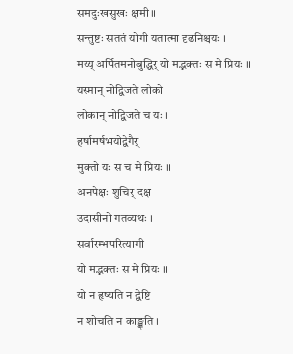समदुःखसुखः क्षमी ॥
सन्तुष्टः सततं योगी यतात्मा दृढनिश्चयः ।
मय्य् अर्पितमनोबुद्धिर् यो मद्भक्तः स मे प्रियः ॥
यस्मान् नोद्विजते लोको
लोकान् नोद्विजते च यः ।
हर्षामर्षभयोद्वेगैर्
मुक्तो यः स च मे प्रियः ॥
अनपेक्षः शुचिर् दक्ष
उदासीनो गतव्यथः ।
सर्वारम्भपरित्यागी
यो मद्भक्तः स मे प्रियः ॥
यो न हृष्यति न द्वेष्टि
न शोचति न काङ्क्षति ।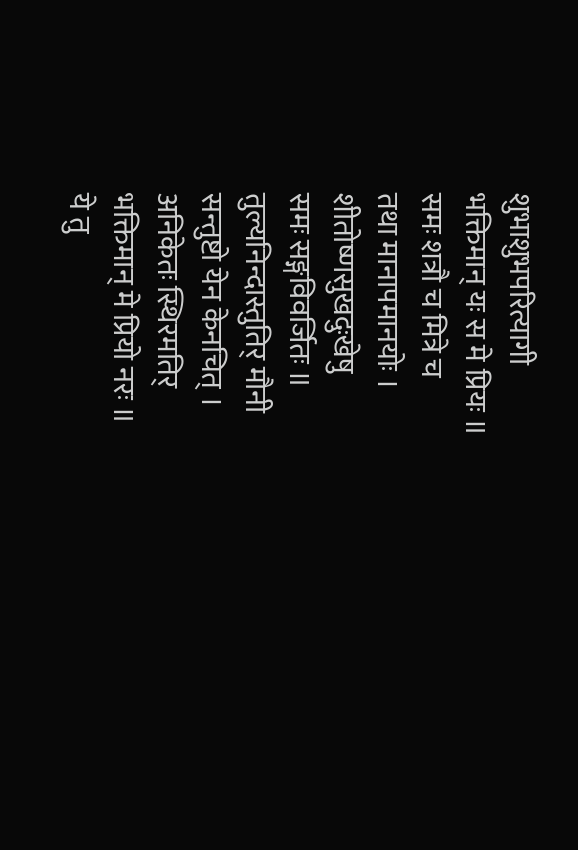शुभाशुभपरित्यागी
भक्तिमान् यः स मे प्रियः ॥
समः शत्रौ च मित्रे च
तथा मानापमानयोः ।
शीतोष्णसुखदुःखेषु
समः सङ्गविवर्जितः ॥
तुल्यनिन्दास्तुतिर् मौनी
सन्तुष्टो येन केनचित् ।
अनिकेतः स्थिरमतिर्
भक्तिमान् मे प्रियो नरः ॥
ये तु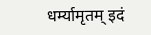धर्म्यामृतम् इदं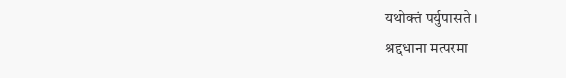यथोक्तं पर्युपासते ।
श्रद्दधाना मत्परमा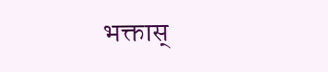भक्तास्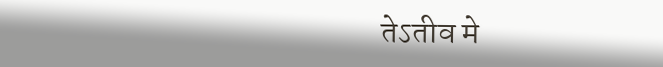तेऽतीव मे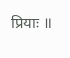प्रियाः ॥